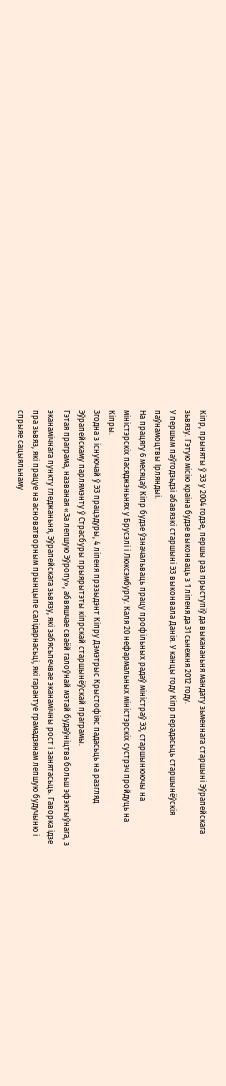Кіпр, прыняты ў ЭЗ у 2004 годзе, першы раз прыступіў да выкананьня мандату зьменнага старшыні Эўрапейскага зьвязу. Гэтую місію краіна будзе выконваць з 1 ліпеня да 31 сьнежня 2012 году.
У першым паўгодзьдзі абавязкі старшыні ЭЗ выконвала Данія. У канцы году Кіпр перадасьць старшынёўскія паўнамоцтвы Ірляндыі.
На працягу 6 месяцаў Кіпр будзе ўзначальваць працу профільных радаў міністраў ЭЗ, старшынюючы на міністэрскіх пасяджэньнях у Брусэлі і Люксэмбургу. Каля 20 нефармальных міністэрскіх сустрэч пройдуць на Кіпры.
Згодна з існуючай ў ЭЗ працэдуры, 4 ліпеня прэзыдэнт Кіпру Дэмэтрыс Крыстофіяс падасьць на разгляд Эўрапейскаму парлямэнту ў Страсбуры прыярытэты кіпрскай старшынёўскай праграмы.
Гэтая праграма, названая «За лепшую Эўропу», абвяшчае сваёй галоўнай мэтай будаўніцтва больш эфэктыўнага, з эканамічнага пункту гледжаньня, Эўрапейскага зьвязу, які забясьпечвае эканамічны рост і занятасьць. Гаворка ідзе пра зьвяз, які працуе на асноватворным прынцыпе салідарнасьці, якi гарантуе грамадзянам лепшую будучыню і спрыяе сацыяльнаму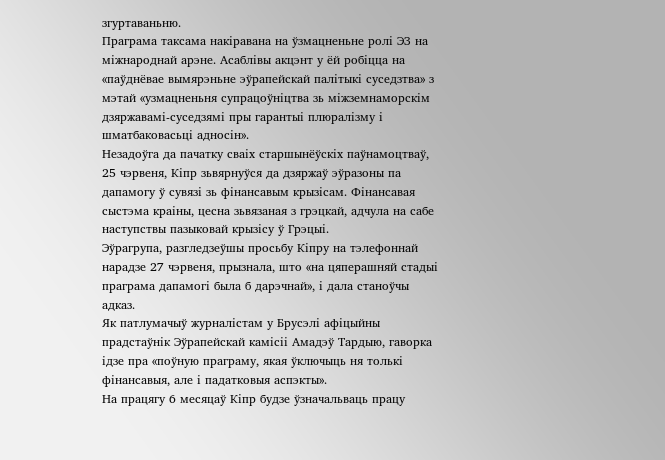згуртаваньню.
Праграма таксама накіравана на ўзмацненьне ролі ЭЗ на міжнароднай арэне. Асаблівы акцэнт у ёй робіцца на «паўднёвае вымярэньне эўрапейскай палітыкі суседзтва» з мэтай «узмацненьня супрацоўніцтва зь міжземнаморскім дзяржавамі-суседзямі пры гарантыі плюралізму і шматбаковасьці адносін».
Незадоўга да пачатку сваіх старшынёўскіх паўнамоцтваў, 25 чэрвеня, Кіпр зьвярнуўся да дзяржаў эўразоны па дапамогу ў сувязі зь фінансавым крызісам. Фінансавая сыстэма краіны, цесна зьвязаная з грэцкай, адчула на сабе наступствы пазыковай крызісу ў Грэцыі.
Эўрагрупа, разгледзеўшы просьбу Кіпру на тэлефоннай нарадзе 27 чэрвеня, прызнала, што «на цяперашняй стадыі праграма дапамогі была б дарэчнай», і дала станоўчы адказ.
Як патлумачыў журналістам у Брусэлі афіцыйны прадстаўнік Эўрапейскай камісіі Амадэў Тардыю, гаворка ідзе пра «поўную праграму, якая ўключыць ня толькі фінансавыя, але і падатковыя аспэкты».
На працягу 6 месяцаў Кіпр будзе ўзначальваць працу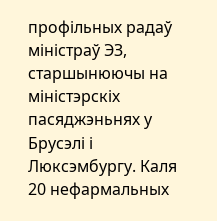профільных радаў міністраў ЭЗ, старшынюючы на міністэрскіх пасяджэньнях у Брусэлі і Люксэмбургу. Каля 20 нефармальных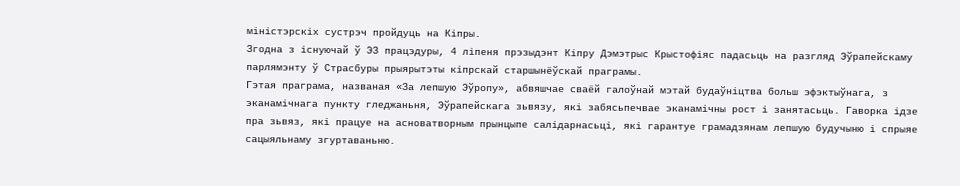міністэрскіх сустрэч пройдуць на Кіпры.
Згодна з існуючай ў ЭЗ працэдуры, 4 ліпеня прэзыдэнт Кіпру Дэмэтрыс Крыстофіяс падасьць на разгляд Эўрапейскаму парлямэнту ў Страсбуры прыярытэты кіпрскай старшынёўскай праграмы.
Гэтая праграма, названая «За лепшую Эўропу», абвяшчае сваёй галоўнай мэтай будаўніцтва больш эфэктыўнага, з эканамічнага пункту гледжаньня, Эўрапейскага зьвязу, які забясьпечвае эканамічны рост і занятасьць. Гаворка ідзе пра зьвяз, які працуе на асноватворным прынцыпе салідарнасьці, якi гарантуе грамадзянам лепшую будучыню і спрыяе сацыяльнаму згуртаваньню.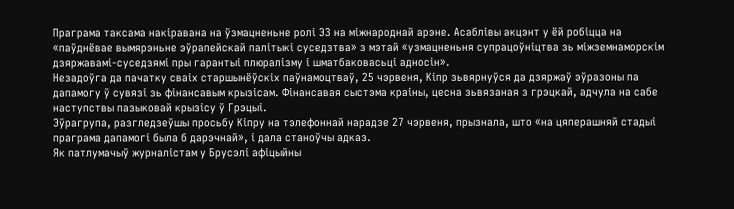Праграма таксама накіравана на ўзмацненьне ролі ЭЗ на міжнароднай арэне. Асаблівы акцэнт у ёй робіцца на «паўднёвае вымярэньне эўрапейскай палітыкі суседзтва» з мэтай «узмацненьня супрацоўніцтва зь міжземнаморскім дзяржавамі-суседзямі пры гарантыі плюралізму і шматбаковасьці адносін».
Незадоўга да пачатку сваіх старшынёўскіх паўнамоцтваў, 25 чэрвеня, Кіпр зьвярнуўся да дзяржаў эўразоны па дапамогу ў сувязі зь фінансавым крызісам. Фінансавая сыстэма краіны, цесна зьвязаная з грэцкай, адчула на сабе наступствы пазыковай крызісу ў Грэцыі.
Эўрагрупа, разгледзеўшы просьбу Кіпру на тэлефоннай нарадзе 27 чэрвеня, прызнала, што «на цяперашняй стадыі праграма дапамогі была б дарэчнай», і дала станоўчы адказ.
Як патлумачыў журналістам у Брусэлі афіцыйны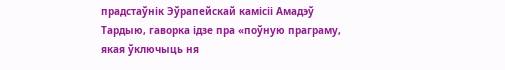прадстаўнік Эўрапейскай камісіі Амадэў Тардыю, гаворка ідзе пра «поўную праграму, якая ўключыць ня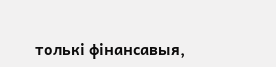толькі фінансавыя,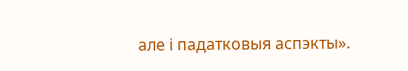але і падатковыя аспэкты».